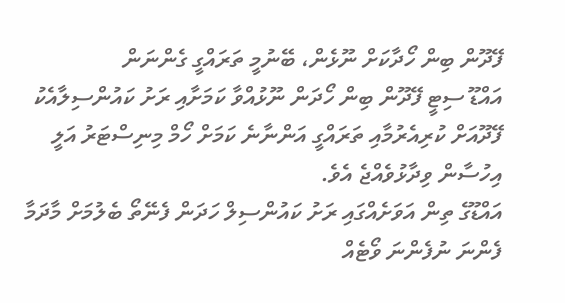ފޭދޫން ބިން ހޯދާކަށް ނޫޅެން، ބޭނުމީ ތަރައްގީ ގެންނަން
އައްޑޫ ސިޓީ ފޭދޫން ބިން ހޯދަން ނޫޅުއްވާ ކަމަށާއި ރަށު ކައުންސިލާއެކު ފޭދޫއަށް ކުރިއެރުމާއި ތަރައްގީ އަންނާނެ ކަމަށް ހޯމް މިނިސްޓަރު އަލީ އިހުސާން ވިދާޅުވެއްޖެ އެވެ.
އައްޑޫގެ ތިން އަވަށެއްގައި ރަށު ކައުންސިލް ހަދަން ފެނޭތޯ ބެލުމަށް މާދަމާ ފެންނަ ނުފެންނަ ވޯޓެއް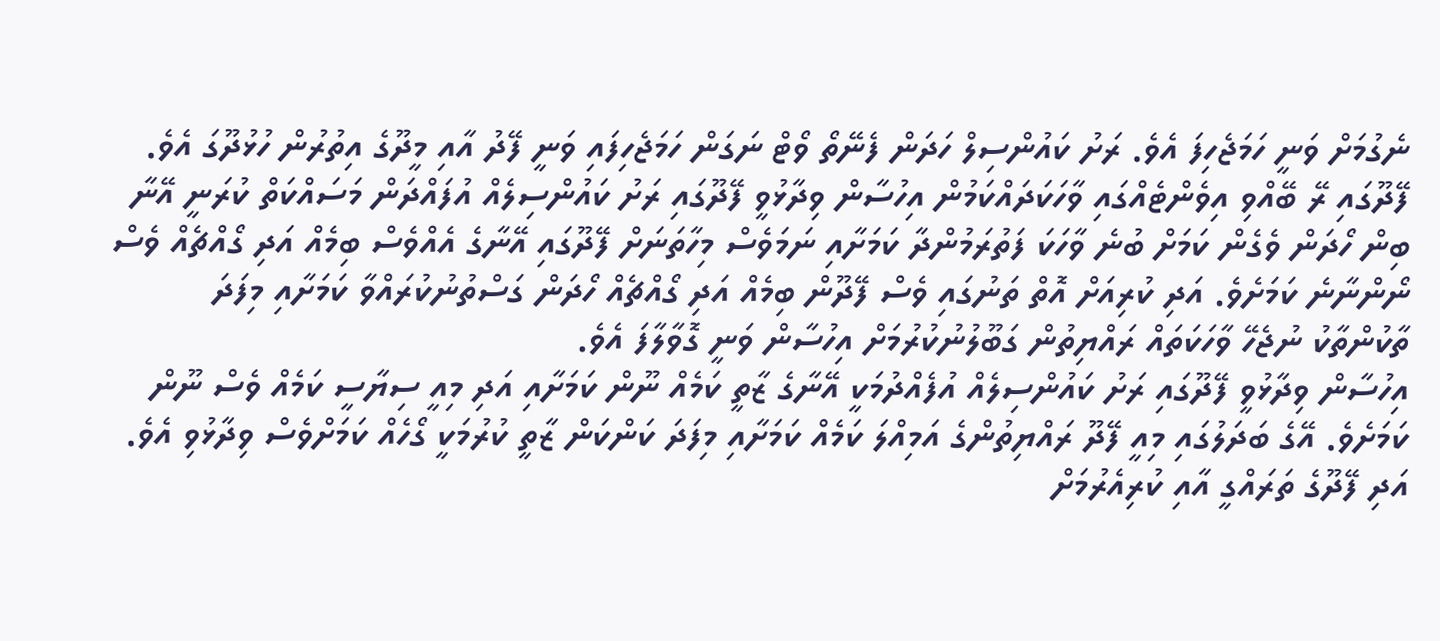ނެގުމަށް ވަނީ ހަމަޖެހިފަ އެވެ. ރަށު ކައުންސިލް ހަދަން ފެނޭތޯ ވޯޓް ނަގަން ހަމަޖެހިފައި ވަނީ ފޭދު އާއި މީދޫގެ އިތުރުން ހުޅުދޫގަ އެވެ.
ފޭދޫގައި ރޭ ބޭއްވި އިވެންޓެއްގައި ވާހަކަދައްކަމުން އިހުސާން ވިދާޅުވީ ފޭދޫގައި ރަށު ކައުންސިލެއް އުފައްދަން މަސައްކަތް ކުރަނީ އޭނާ ބިން ހޯދަން ވެގެން ކަމަށް ބުނެ ވާހަކަ ފަތުރަމުންދާ ކަމަށާއި ނަމަވެސް މިހާތަނަށް ފޭދޫގައި އޭނާގެ އެއްވެސް ބިމެއް އަދި ގޯއްޗެއް ވެސް ނޯންނާނެ ކަމަށެވެ. އަދި ކުރިއަށް އޮތް ތަނުގައި ވެސް ފޭދޫން ބިމެއް އަދި ގޯއްޗެއް ހޯދަން ގަސްތުނުކުރައްވާ ކަމަށާއި މިފަދަ ތާކުންތާކު ނުޖެހޭ ވާހަކަތައް ރައްޔިތުން ގަބޫލުނުކުރުމަށް އިހުސާން ވަނީ ގޮވާލާފަ އެވެ.
އިހުސާން ވިދާޅުވީ ފޭދޫގައި ރަށު ކައުންސިލެއް އުފެއްދުމަކީ އޭނާގެ ޒާތީ ކަމެއް ނޫން ކަމަށާއި އަދި މިއީ ސިޔާސީ ކަމެއް ވެސް ނޫން ކަމަށެވެ. އޭގެ ބަދަލުގައި މިއީ ފޭދޫ ރައްޔިތުންގެ އަމިއްލަ ކަމެއް ކަމަށާއި މިފަދަ ކަންކަން ޒާތީ ކުރުމަކީ ގޯހެއް ކަމަށްވެސް ވިދާޅުވި އެވެ. އަދި ފޭދޫގެ ތަރައްގީ އާއި ކުރިއެރުމަށް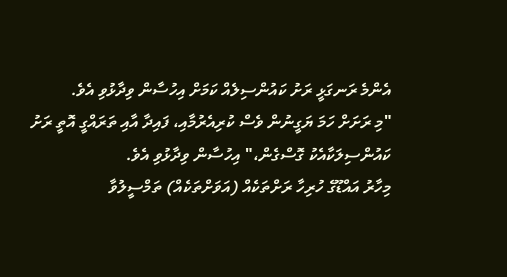އެންމެ ރަނގަޅީ ރަށު ކައުންސިލެއް ކަމަށް އިހުސާން ވިދާޅުވި އެވެ.
"މި ރަށަށް ހަމަ ޔަގީނުން ވެސް ކުރިއެރުމާއި، ފައިދާ އާއި ތަރައްގީ އޮތީ ރަށު ކައުންސިލަކާއެކު ގޮސްގެން،" އިހުސާން ވިދާޅުވި އެވެ.
މިހާރު އައްޑޫގެ ހުރިހާ ރަށްތަކެއް (އަވަށްތަކެއް) ތަމްސީލުވާ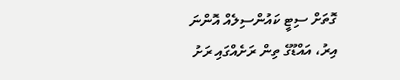ގޮތަށް ސިޓީ ކައުންސިލެއް އޮންނަ އިރު، އައްޑޫގެ ތިން ރަށެއްގައި ރަށު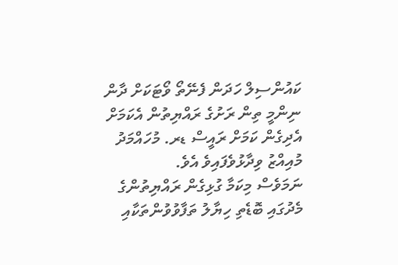ކައުންސިލް ހަދަން ފެނޭތޯ ވޯޓަކަށް ދާން ނިންމީ ތިން ރަށުގެ ރައްޔިތުން އެކަމަށް އެދިގެން ކަމަށް ރައީސް ޑރ. މުހައްމަދު މުއިއްޒު ވިދާޅުވެފައިވެ އެވެ.
ނަމަވެސް މިކަމާ ގުޅިގެން ރައްޔިތުންގެ މެދުގައި ބޮޑެތި ހިޔާލު ތަފާވުވުންތަކާއި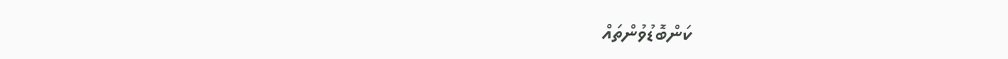ކަންބޮޑުވުންތައް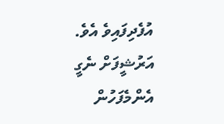އުފެދިފައިވެ އެވެ.
އަރުޝީފަށް ނެގީ
އެންމެފަހުން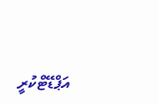އަޕްޑޭޓްކުރީ